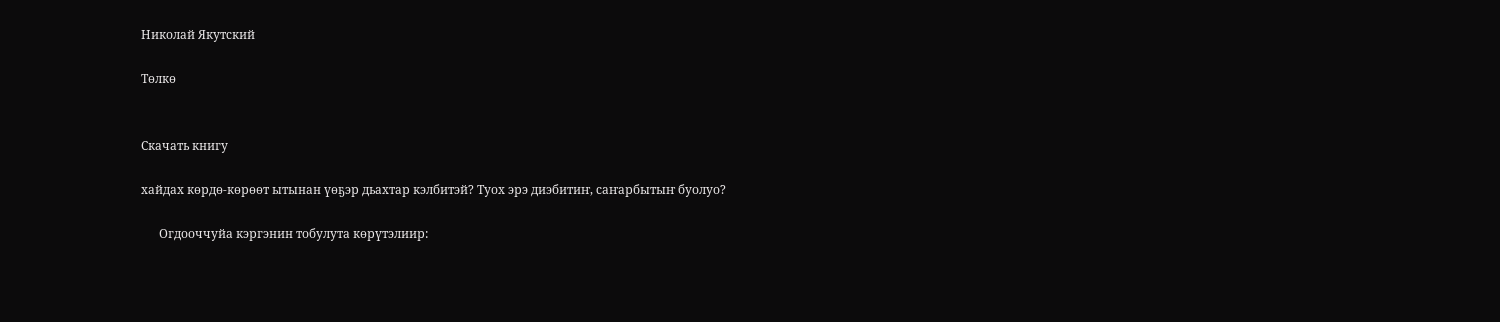Николай Якутский

Төлкө


Скачать книгу

хайдах көрдө-көрөөт ытынан үөҕэр дьахтар кэлбитэй? Туох эрэ диэбитиҥ, саҥарбытыҥ буолуо?

      Огдооччуйа кэргэнин тобулута көрүтэлиир: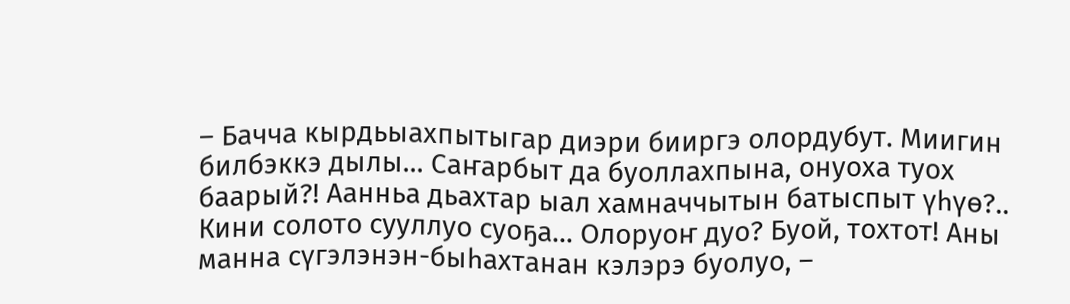– Бачча кырдьыахпытыгар диэри бииргэ олордубут. Миигин билбэккэ дылы… Саҥарбыт да буоллахпына, онуоха туох баарый?! Аанньа дьахтар ыал хамначчытын батыспыт үһүө?.. Кини солото сууллуо суоҕа… Олоруоҥ дуо? Буой, тохтот! Аны манна сүгэлэнэн-быһахтанан кэлэрэ буолуо, –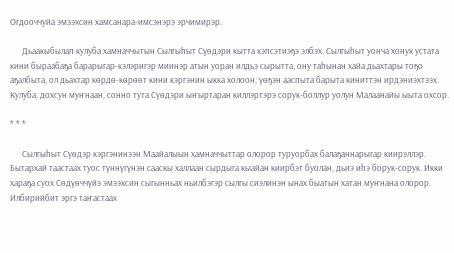Огдооччуйа эмээхсин хамсанара-имсэнэрэ эрчимирэр.

      Дьаакыбылап кулуба хамначчытын Сылгыһыт Сүөдэри кытта кэпсэтиэҕэ элбэх. Сылгыһыт уонча хонук устата кини быраабаҕа барарыгар-кэлэригэр миинэр атын уоран илдьэ сырытта, ону таһынан хайа дьахтары тоҕо аҕалбыта, ол дьахтар көрдө-көрөөт кини кэргэнин ыкка холоон, үөҕэн ааспыта барыта киниттэн ирдэниэхтээх. Кулуба, дохсун муҥнаан, сонно тута Сүөдэри ыҥыртаран киллэртэрэ сорук-боллур уолун Малаанайы ыыта охсор.

* * *

      Сылгыһыт Сүөдэр кэргэнинээн Маайалыын хамначчыттар олорор туруорбах балаҕаннарыгар киирэллэр. Бытархай таастаах туос түннүгүнэн сааскы халлаан сырдыга кыайан киирбэт буолан, дьиэ иһэ борук-сорук. Икки хараҕа суох Сөдүөччүйэ эмээхсин сыгынньах ньилбэгэр сылгы сиэлинэн ынах быатын хатан муҥнана олорор. Илбирийбит эргэ таҥастаах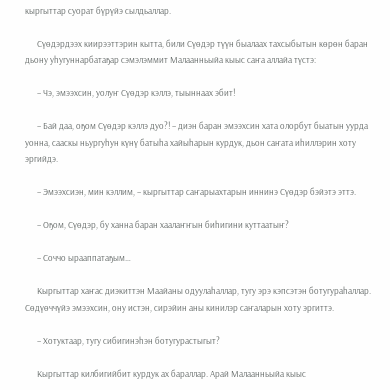кыргыттар суорат бүрүйэ сылдьаллар.

      Сүөдэрдээх киирээттэрин кытта, били Сүөдэр түүн быалаах тахсыбытын көрөн баран дьону уһугуннарбатаҕар сэмэлэммит Малаанньыйа кыыс саҥа аллайа түстэ:

      – Чэ, эмээхсин, уолуҥ Сүөдэр кэллэ, тыыннаах эбит!

      – Бай даа, оҕом Сүөдэр кэллэ дуо?! – диэн баран эмээхсин хата олорбут быатын уурда уонна, сааскы ньургуһун күнү батыһа хайыһарын курдук, дьон саҥата иһиллэрин хоту эргийдэ.

      – Эмээхсиэн, мин кэллим, – кыргыттар саҥарыахтарын иннинэ Сүөдэр бэйэтэ эттэ.

      – Оҕом, Сүөдэр, бу ханна баран хаалаҥҥын биһигини куттаатыҥ?

      – Соччо ырааппатаҕым…

      Кыргыттар хаҥас диэкиттэн Маайаны одуулаһаллар, тугу эрэ кэпсэтэн ботугураһаллар. Сөдүөччүйэ эмээхсин, ону истэн, сирэйин аны кинилэр саҥаларын хоту эргиттэ.

      – Хотуктаар, тугу сибигинэһэн ботугурастыгыт?

      Кыргыттар килбигийбит курдук ах бараллар. Арай Малаанньыйа кыыс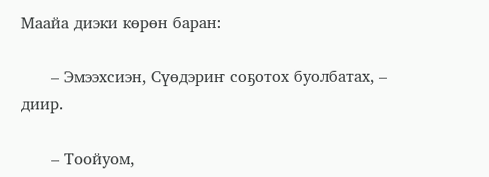Маайа диэки көрөн баран:

      – Эмээхсиэн, Сүөдэриҥ соҕотох буолбатах, – диир.

      – Тоойуом,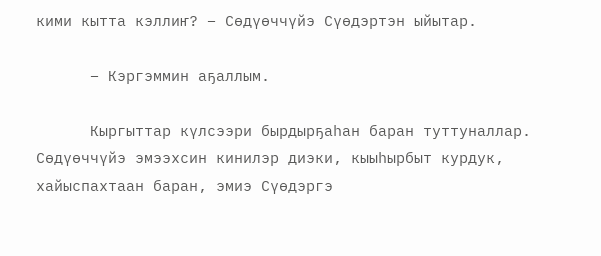кими кытта кэллиҥ? – Сөдүөччүйэ Сүөдэртэн ыйытар.

      – Кэргэммин аҕаллым.

      Кыргыттар күлсээри бырдырҕаһан баран туттуналлар. Сөдүөччүйэ эмээхсин кинилэр диэки, кыыһырбыт курдук, хайыспахтаан баран, эмиэ Сүөдэргэ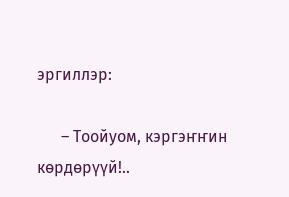эргиллэр:

      – Тоойуом, кэргэҥҥин көрдөрүүй!..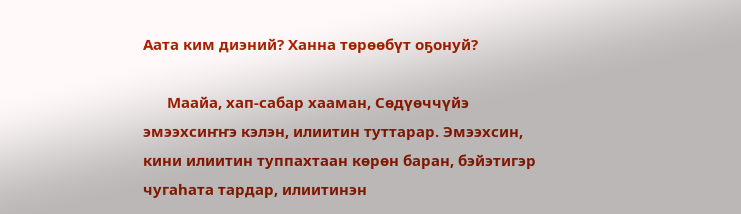Аата ким диэний? Ханна төрөөбүт оҕонуй?

      Маайа, хап-сабар хааман, Сөдүөччүйэ эмээхсиҥҥэ кэлэн, илиитин туттарар. Эмээхсин, кини илиитин туппахтаан көрөн баран, бэйэтигэр чугаһата тардар, илиитинэн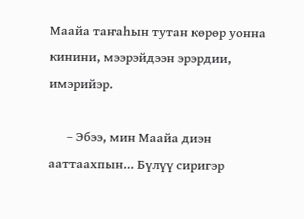Маайа таҥаһын тутан көрөр уонна кинини, мээрэйдээн эрэрдии, имэрийэр.

      – Эбээ, мин Маайа диэн ааттаахпын… Бүлүү сиригэр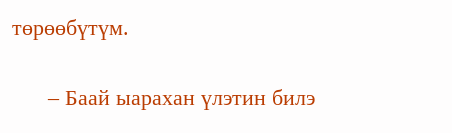төрөөбүтүм.

      – Баай ыарахан үлэтин билэ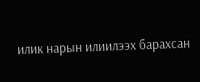илик нарын илиилээх барахсан